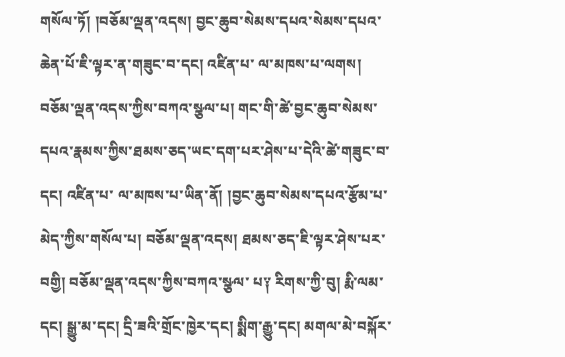གསོལ་ཏོ། །བཅོམ་ལྡན་འདས། བྱང་ཆུབ་སེམས་དཔའ་སེམས་དཔའ་ཆེན་པོ་ཇི་ལྟར་ན་གཟུང་བ་དང། འཛིན་པ་ ལ་མཁས་པ་ལགས། བཅོམ་ལྡན་འདས་ཀྱིས་བཀའ་སྩལ་པ། གང་གི་ཚེ་བྱང་ཆུབ་སེམས་དཔའ་རྣམས་ཀྱིས་ཐམས་ཅད་ཡང་དག་པར་ཤེས་པ་དེའི་ཚེ་གཟུང་བ་དང། འཛིན་པ་ ལ་མཁས་པ་ཡིན་ནོ། །བྱང་ཆུབ་སེམས་དཔའ་རྩོམ་པ་མེད་ཀྱིས་གསོལ་པ། བཅོམ་ལྡན་འདས། ཐམས་ཅད་ཇི་ལྟར་ཤེས་པར་བགྱི། བཅོམ་ལྡན་འདས་ཀྱིས་བཀའ་སྩལ་ པ༑ རིགས་ཀྱི་བུ། རྨི་ལམ་དང། སྒྱུ་མ་དང། དྲི་ཟའི་གྲོང་ཁྱེར་དང། སྨིག་རྒྱུ་དང། མགལ་མེ་བསྐོར་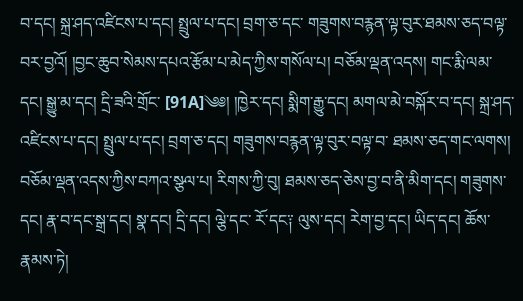བ་དང། སྐྲ་ཤད་འཛིངས་པ་དང། སྤྲུལ་པ་དང། བྲག་ཅ་དང་ གཟུགས་བརྙན་ལྟ་བུར་ཐམས་ཅད་བལྟ་བར་བྱའོ། །བྱང་ཆུབ་སེམས་དཔའ་རྩོམ་པ་མེད་ཀྱིས་གསོལ་པ། བཅོམ་ལྡན་འདས། གང་རྨི་ལམ་དང། སྒྱུ་མ་དང། དྲི་ཟའི་གྲོང་ [91A]༄༅། །ཁྱེར་དང། སྨིག་རྒྱུ་དང། མགལ་མེ་བསྐོར་བ་དང། སྐྲ་ཤད་འཛིངས་པ་དང། སྤྲུལ་པ་དང། བྲག་ཅ་དང། གཟུགས་བརྙན་ལྟ་བུར་བལྟ་བ་ ཐམས་ཅད་གང་ལགས། བཅོམ་ལྡན་འདས་ཀྱིས་བཀའ་སྩལ་པ། རིགས་ཀྱི་བུ། ཐམས་ཅད་ཅེས་བྱ་བ་ནི་མིག་དང། གཟུགས་དང། རྣ་བ་དང་སྒྲ་དང། སྣ་དང། དྲི་དང། ལྕེ་དང་ རོ་དང༑ ལུས་དང། རེག་བྱ་དང། ཡིད་དང། ཆོས་རྣམས་ཏེ།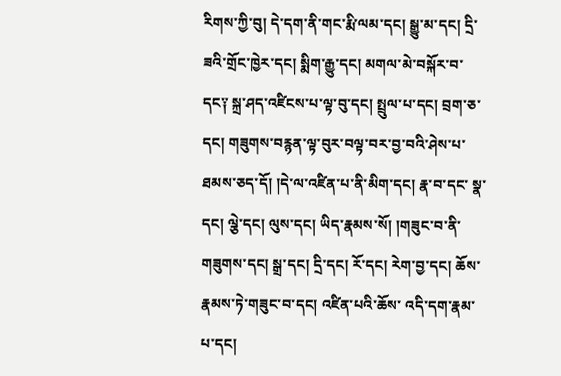རིགས་ཀྱི་བུ། དེ་དག་ནི་གང་རྨི་ལམ་དང། སྒྱུ་མ་དང། དྲི་ཟའི་གྲོང་ཁྱེར་དང། སྨིག་རྒྱུ་དང། མགལ་མེ་བསྐོར་བ་ དང༑ སྐྲ་ཤད་འཛིངས་པ་ལྟ་བུ་དང། སྤྲུལ་པ་དང། བྲག་ཅ་དང། གཟུགས་བརྙན་ལྟ་བུར་བལྟ་བར་བྱ་བའི་ཤེས་པ་ཐམས་ཅད་དོ། །དེ་ལ་འཛིན་པ་ནི་མིག་དང། རྣ་བ་དང་ སྣ་དང། ལྕེ་དང། ལུས་དང། ཡིད་རྣམས་སོ། །གཟུང་བ་ནི་གཟུགས་དང། སྒྲ་དང། དྲི་དང། རོ་དང། རེག་བྱ་དང། ཆོས་རྣམས་ཏེ་གཟུང་བ་དང། འཛིན་པའི་ཆོས་ འདི་དག་རྣམ་པ་དང།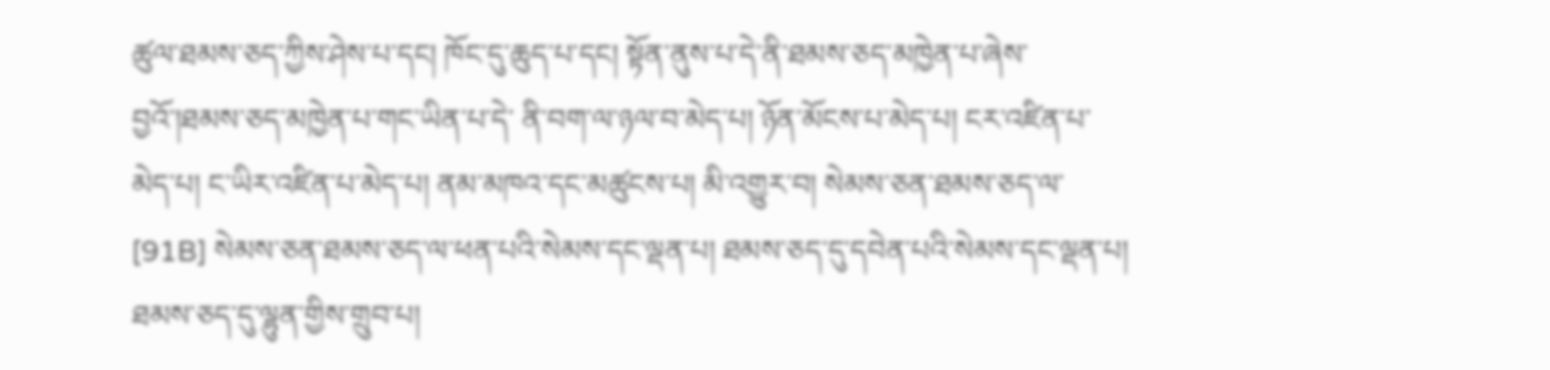ཚུལ་ཐམས་ཅད་ཀྱིས་ཤེས་པ་དང། ཁོང་དུ་ཆུད་པ་དང། སྟོན་ནུས་པ་དེ་ནི་ཐམས་ཅད་མཁྱེན་པ་ཞེས་བྱའོ་།ཐམས་ཅད་མཁྱེན་པ་གང་ཡིན་པ་དེ་ ནི་བག་ལ་ཉལ་བ་མེད་པ། ཉོན་མོངས་པ་མེད་པ། ངར་འཛིན་པ་མེད་པ། ང་ཡིར་འཛིན་པ་མེད་པ། ནམ་མཁའ་དང་མཚུངས་པ། མི་འགྱུར་བ། སེམས་ཅན་ཐམས་ཅད་ལ་ [91B] སེམས་ཅན་ཐམས་ཅད་ལ་ཕན་པའི་སེམས་དང་ལྡན་པ། ཐམས་ཅད་དུ་དབེན་པའི་སེམས་དང་ལྡན་པ། ཐམས་ཅད་དུ་ལྷུན་གྱིས་གྲུབ་པ།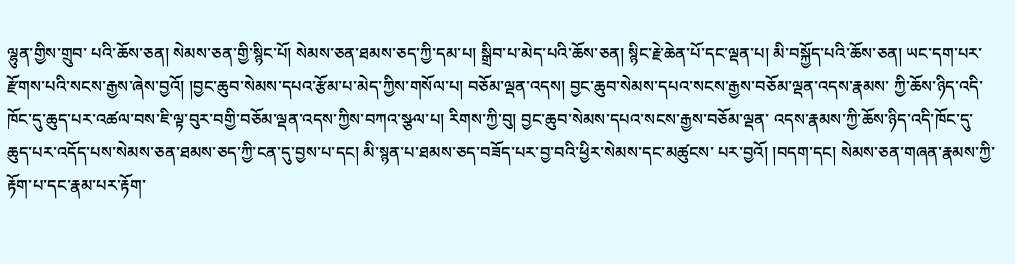ལྷུན་གྱིས་གྲུབ་ པའི་ཆོས་ཅན། སེམས་ཅན་གྱི་སྙིང་པོ། སེམས་ཅན་ཐམས་ཅད་ཀྱི་དམ་པ། སྒྲིབ་པ་མེད་པའི་ཆོས་ཅན། སྙིང་རྗེ་ཆེན་པོ་དང་ལྡན་པ། མི་བསྐྱོད་པའི་ཆོས་ཅན། ཡང་དག་པར་ རྫོགས་པའི་སངས་རྒྱས་ཞེས་བྱའོ། །བྱང་ཆུབ་སེམས་དཔའ་རྩོམ་པ་མེད་ཀྱིས་གསོལ་པ། བཅོམ་ལྡན་འདས། བྱང་ཆུབ་སེམས་དཔའ་སངས་རྒྱས་བཅོམ་ལྡན་འདས་རྣམས་ ཀྱི་ཆོས་ཉིད་འདི་ཁོང་དུ་ཆུད་པར་འཚལ་བས་ཇི་ལྟ་བུར་བགྱི་བཅོམ་ལྡན་འདས་ཀྱིས་བཀའ་སྩལ་པ། རིགས་ཀྱི་བུ། བྱང་ཆུབ་སེམས་དཔའ་སངས་རྒྱས་བཅོམ་ལྡན་ འདས་རྣམས་ཀྱི་ཆོས་ཉིད་འདི་ཁོང་དུ་ཆུད་པར་འདོད་པས་སེམས་ཅན་ཐམས་ཅད་ཀྱི་ངན་དུ་བྱས་པ་དང། མི་སྙན་པ་ཐམས་ཅད་བཟོད་པར་བྱ་བའི་ཕྱིར་སེམས་དང་མཚུངས་ པར་བྱའོ། །བདག་དང། སེམས་ཅན་གཞན་རྣམས་ཀྱི་རྟོག་པ་དང་རྣམ་པར་རྟོག་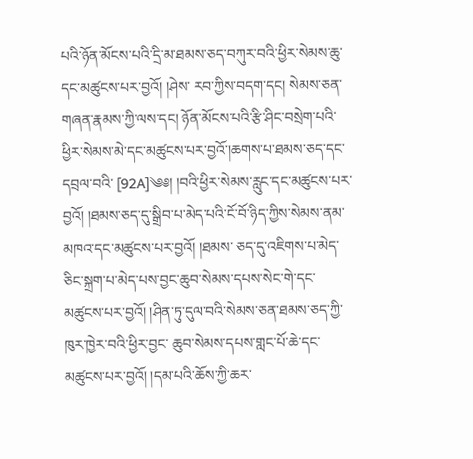པའི་ཉོན་མོངས་པའི་དྲི་མ་ཐམས་ཅད་བཀུར་བའི་ཕྱིར་སེམས་ཆུ་དང་མཚུངས་པར་བྱའོ། །ཤེས་ རབ་ཀྱིས་བདག་དང། སེམས་ཅན་གཞན་རྣམས་ཀྱི་ལས་དང། ཉོན་མོངས་པའི་རྩི་ཤིང་བསྲེག་པའི་ཕྱིར་སེམས་མེ་དང་མཚུངས་པར་བྱའོ་།ཆགས་པ་ཐམས་ཅད་དང་དབྲལ་བའི་ [92A]༄༅། །བའི་ཕྱིར་སེམས་རླུང་དང་མཚུངས་པར་བྱའོ། །ཐམས་ཅད་དུ་སྒྲིབ་པ་མེད་པའི་ངོ་བོ་ཉིད་ཀྱིས་སེམས་ནམ་མཁའ་དང་མཚུངས་པར་བྱའོ། །ཐམས་ ཅད་དུ་འཇིགས་པ་མེད་ཅིང་སྐྲག་པ་མེད་པས་བྱང་ཆུབ་སེམས་དཔས་སེང་གེ་དང་མཚུངས་པར་བྱའོ། །ཤིན་ཏུ་དུལ་བའི་སེམས་ཅན་ཐམས་ཅད་ཀྱི་ཁུར་ཁྱེར་བའི་ཕྱིར་བྱང་ ཆུབ་སེམས་དཔས་གླང་པོ་ཆེ་དང་མཚུངས་པར་བྱའོ། །དམ་པའི་ཆོས་ཀྱི་ཆར་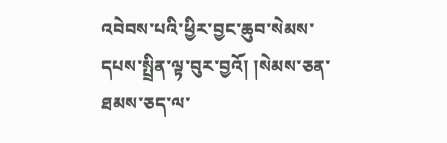འབེབས་པའི་ཕྱིར་བྱང་ཆུབ་སེམས་དཔས་སྤྲིན་ལྟ་བུར་བྱའོ། །སེམས་ཅན་ཐམས་ཅད་ལ་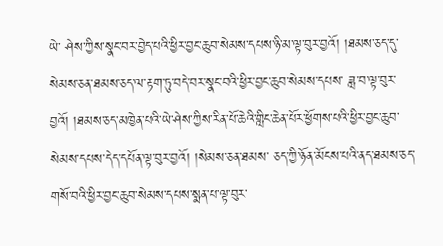ཡེ་ ཤེས་ཀྱིས་སྣང་བར་བྱེད་པའི་ཕྱིར་བྱང་ཆུབ་སེམས་དཔས་ཉི་མ་ལྟ་བུར་བྱའོ། །ཐམས་ཅད་དུ་སེམས་ཅན་ཐམས་ཅད་ལ་རྟག་ཏུ་བདེ་བར་སྣང་བའི་ཕྱིར་བྱང་ཆུབ་སེམས་དཔས་ ཟླ་བ་ལྟ་བུར་བྱའོ། །ཐམས་ཅད་མཁྱེན་པའི་ཡེ་ཤེས་ཀྱིས་རིན་པོ་ཆེའི་གླིང་ཆེན་པོར་ཕྱོགས་པའི་ཕྱིར་བྱང་ཆུབ་སེམས་དཔས་དེད་དཔོན་ལྟ་བུར་བྱའོ། །སེམས་ཅན་ཐམས་ ཅད་ཀྱི་ཉོན་མོངས་པའི་ནད་ཐམས་ཅད་གསོ་བའི་ཕྱིར་བྱང་ཆུབ་སེམས་དཔས་སྨན་པ་ལྟ་བུར་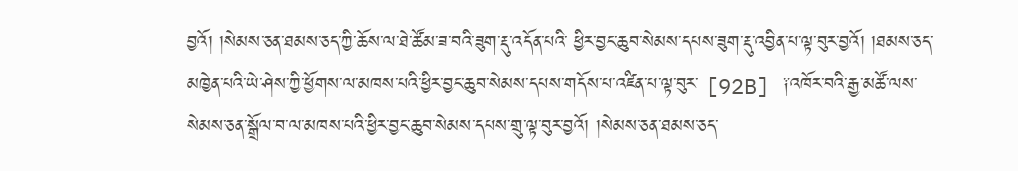བྱའོ། །སེམས་ཅན་ཐམས་ཅད་ཀྱི་ཆོས་ལ་ཐེ་ཚོམ་ཟ་བའི་ཟུག་རྡུ་འདོན་པའི་ ཕྱིར་བྱང་ཆུབ་སེམས་དཔས་ཟུག་རྡུ་འབྱིན་པ་ལྟ་བུར་བྱའོ། །ཐམས་ཅད་མཁྱེན་པའི་ཡེ་ཤེས་ཀྱི་ཕྱོགས་ལ་མཁས་པའི་ཕྱིར་བྱང་ཆུབ་སེམས་དཔས་གདོས་པ་འཛིན་པ་ལྟ་བུར་ [92B] ༑འཁོར་བའི་རྒྱ་མཚོ་ལས་སེམས་ཅན་སྒྲོལ་བ་ལ་མཁས་པའི་ཕྱིར་བྱང་ཆུབ་སེམས་དཔས་གྲུ་ལྟ་བུར་བྱའོ། །སེམས་ཅན་ཐམས་ཅད་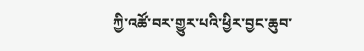ཀྱི་འཚོ་བར་གྱུར་པའི་ཕྱིར་བྱང་ཆུབ་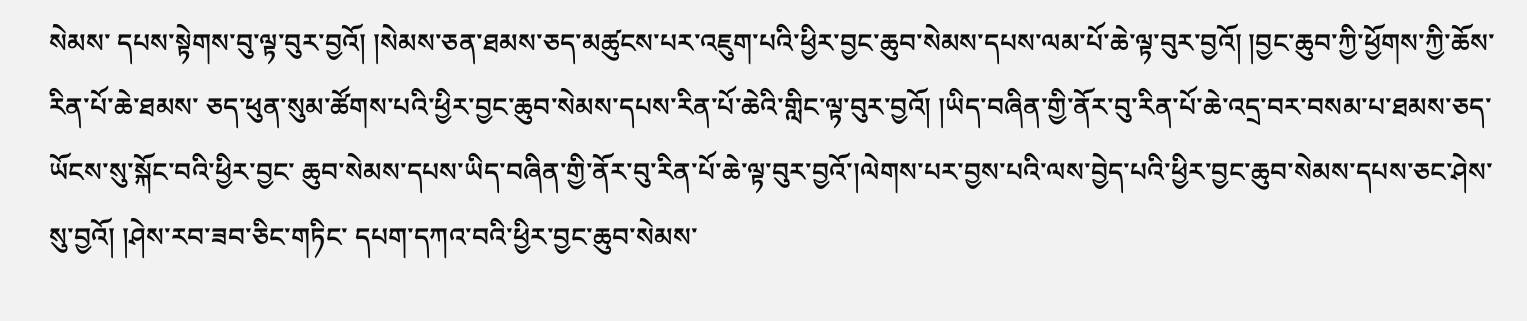སེམས་ དཔས་སྟེགས་བུ་ལྟ་བུར་བྱའོ། །སེམས་ཅན་ཐམས་ཅད་མཚུངས་པར་འཇུག་པའི་ཕྱིར་བྱང་ཆུབ་སེམས་དཔས་ལམ་པོ་ཆེ་ལྟ་བུར་བྱའོ། །བྱང་ཆུབ་ཀྱི་ཕྱོགས་ཀྱི་ཆོས་རིན་པོ་ཆེ་ཐམས་ ཅད་ཕུན་སུམ་ཚོགས་པའི་ཕྱིར་བྱང་ཆུབ་སེམས་དཔས་རིན་པོ་ཆེའི་གླིང་ལྟ་བུར་བྱའོ། །ཡིད་བཞིན་གྱི་ནོར་བུ་རིན་པོ་ཆེ་འདྲ་བར་བསམ་པ་ཐམས་ཅད་ཡོངས་སུ་སྐོང་བའི་ཕྱིར་བྱང་ ཆུབ་སེམས་དཔས་ཡིད་བཞིན་གྱི་ནོར་བུ་རིན་པོ་ཆེ་ལྟ་བུར་བྱའོ་།ལེགས་པར་བྱས་པའི་ལས་བྱེད་པའི་ཕྱིར་བྱང་ཆུབ་སེམས་དཔས་ཅང་ཤེས་སུ་བྱའོ། །ཤེས་རབ་ཟབ་ཅིང་གཏིང་ དཔག་དཀའ་བའི་ཕྱིར་བྱང་ཆུབ་སེམས་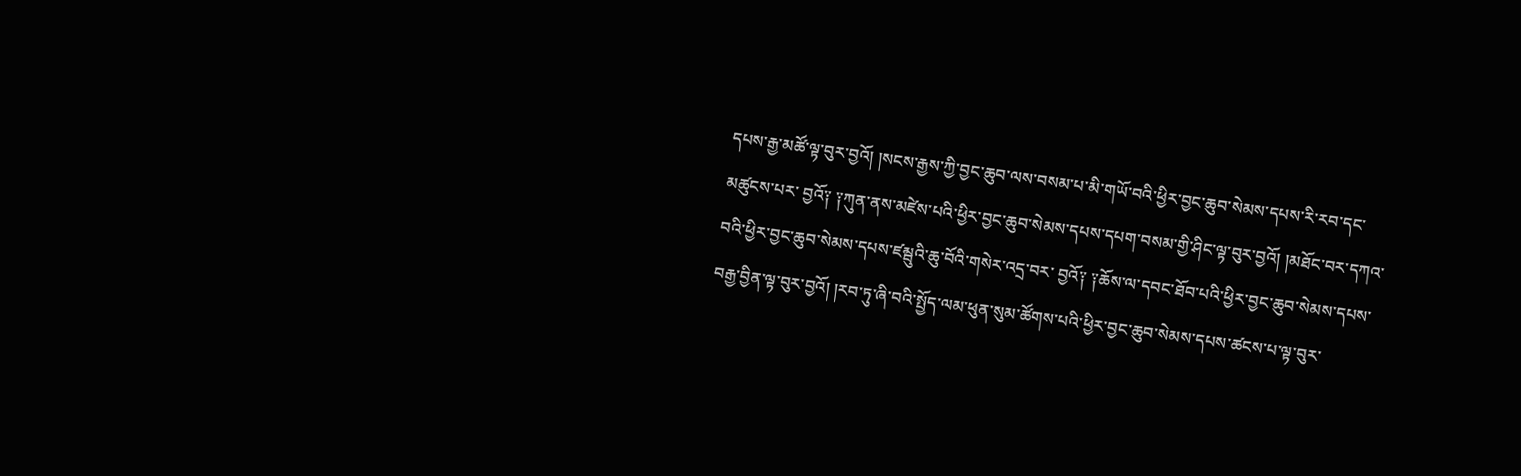དཔས་རྒྱ་མཚོ་ལྟ་བུར་བྱའོ། །སངས་རྒྱས་ཀྱི་བྱང་ཆུབ་ལས་བསམ་པ་མི་གཡོ་བའི་ཕྱིར་བྱང་ཆུབ་སེམས་དཔས་རི་རབ་དང་མཚུངས་པར་ བྱའོ༑ ༑ཀུན་ནས་མཛེས་པའི་ཕྱིར་བྱང་ཆུབ་སེམས་དཔས་དཔག་བསམ་གྱི་ཤིང་ལྟ་བུར་བྱའོ། །མཐོང་བར་དཀའ་བའི་ཕྱིར་བྱང་ཆུབ་སེམས་དཔས་ཛམྦུའི་ཆུ་བོའི་གསེར་འདྲ་བར་ བྱའོ༑ ༑ཆོས་ལ་དབང་ཐོབ་པའི་ཕྱིར་བྱང་ཆུབ་སེམས་དཔས་བརྒྱ་བྱིན་ལྟ་བུར་བྱའོ། །རབ་ཏུ་ཞི་བའི་སྤྱོད་ལམ་ཕུན་སུམ་ཚོགས་པའི་ཕྱིར་བྱང་ཆུབ་སེམས་དཔས་ཚངས་པ་ལྟ་བུར་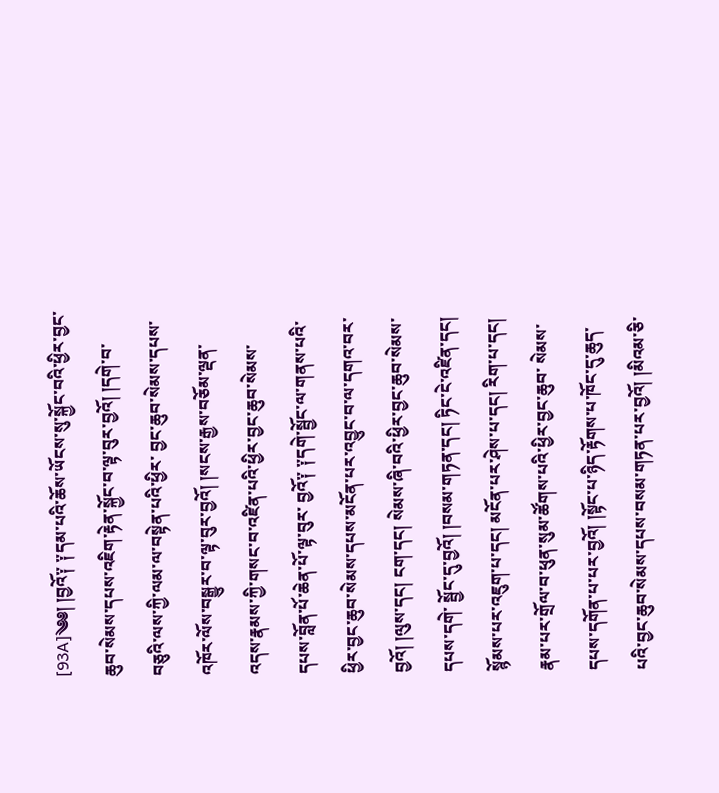[93A]༄༅། །བྱའོ༑ ༑དམ་པའི་ཆོས་ཡོངས་སུ་སྐྱོང་བའི་ཕྱིར་བྱང་ཆུབ་སེམས་དཔས་འཇིག་རྟེན་སྐྱོང་བ་ལྟ་བུར་བྱའོ། །དགེ་བ་བཅུའི་ལས་ཀྱི་ལམ་ལ་བསྟེན་པའི་ཕྱིར་ བྱང་ཆུབ་སེམས་དཔས་འཁོར་ལོས་བསྒྱུར་བ་ལྟ་བུར་བྱའོ། །སངས་རྒྱས་བཅོམ་ལྡན་འདས་རྣམས་ཀྱི་གསང་བ་འཛིན་པའི་ཕྱིར་བྱང་ཆུབ་སེམས་དཔས་བློན་པོ་ཆེན་པོ་ལྟ་བུར་ བྱའོ༑ ༑དགེ་སྦྱོང་ལ་གནས་པའི་ཕྱིར་བྱང་ཆུབ་སེམས་དཔས་མངོན་པར་འབྱུང་བ་ལ་དགའ་བར་བྱའོ། །ལུས་དང། ངག་དང། སེམས་ཞི་བའི་ཕྱིར་བྱང་ཆུབ་སེམས་དཔས་དགེ་ སྦྱོང་དུ་བྱའོ། །བསམ་གཏན་དང། ཏིང་ངེ་འཛིན་དང། སྙོམས་པར་འཇུག་པ་དང། མངོན་པར་ཤེས་པ་དང། རིག་པ་དང། རྣམ་པར་གྲོལ་བ་ཕུན་སུམ་ཚོགས་པའི་ཕྱིར་བྱང་ཆུབ་ སེམས་དཔས་དགོན་པ་པར་བྱའོ། །སྟོང་པ་ཉིད་རྟོགས་པ་ཁོང་དུ་ཆུད་པའི་བྱང་ཆུབ་སེམས་དཔས་བསམ་གཏན་པར་བྱའོ། །མིའམ་ཅི་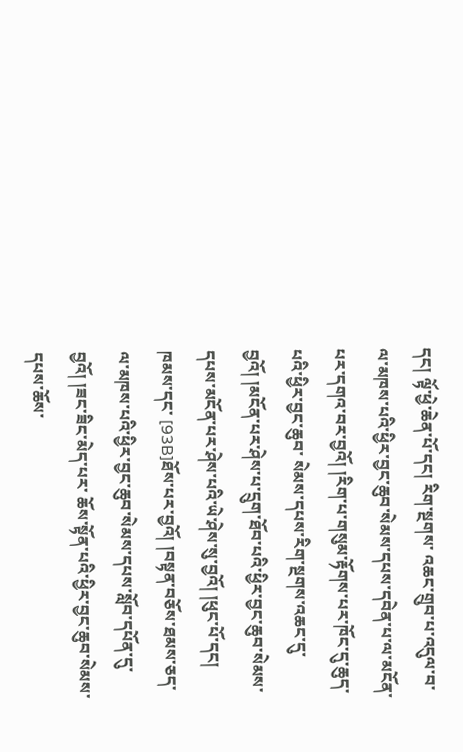དང། ལྟོ་ཕྱེ་ཆེན་པོ་དང། རིག་སྔགས་ འཆང་གྲུབ་པ་འདུལ་བ་ལ་མཁས་པའི་ཕྱིར་བྱང་ཆུབ་སེམས་དཔས་དབེན་པ་ལ་མངོན་པར་དགའ་བར་བྱའོ། །རིག་པ་གསུམ་རྟོགས་པར་ཁོང་དུ་ཆུད་པའི་ཕྱིར་བྱང་ཆུབ་ སེམས་དཔས་རིག་སྔགས་འཆང་དུ་བྱའོ། །མངོན་པར་ཤེས་པ་དྲུག་ཐོབ་པའི་ཕྱིར་བྱང་ཆུབ་སེམས་དཔས་མངོན་པར་ཤེས་པའི་ཡེ་ཤེས་སུ་བྱའོ། །ཕུང་པོ་དང། ཁམས་དང་ [93B]ཐོས་པར་བྱའོ། །བསྟན་བཅོས་ཐམས་ཅད་ལ་མཁས་པའི་ཕྱིར་བྱང་ཆུབ་སེམས་དཔས་སློབ་དཔོན་དུ་བྱའོ། །ཟང་ཟིང་མེད་པར་ ཆོས་སྟོན་པའི་ཕྱིར་བྱང་ཆུབ་སེམས་དཔས་ཆོས་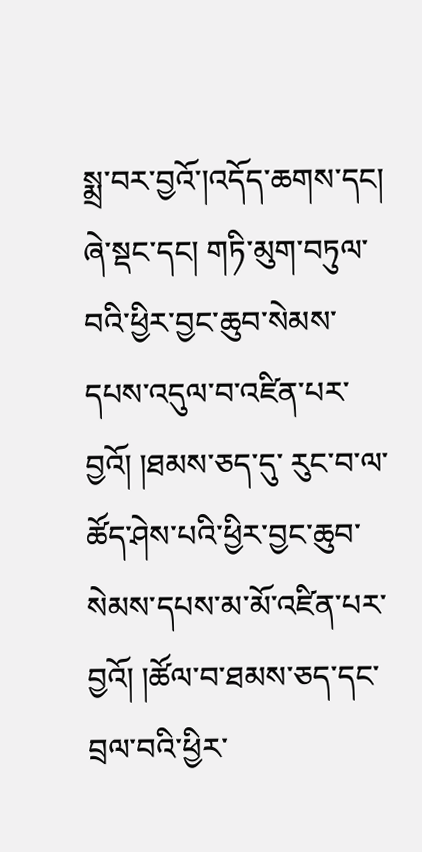སྨྲ་བར་བྱའོ་།འདོད་ཆགས་དང། ཞེ་སྡང་དང། གཏི་མུག་བཏུལ་བའི་ཕྱིར་བྱང་ཆུབ་སེམས་དཔས་འདུལ་བ་འཛིན་པར་བྱའོ། །ཐམས་ཅད་དུ་ རུང་བ་ལ་ཚོད་ཤེས་པའི་ཕྱིར་བྱང་ཆུབ་སེམས་དཔས་མ་མོ་འཛིན་པར་བྱའོ། །ཚོལ་བ་ཐམས་ཅད་དང་བྲལ་བའི་ཕྱིར་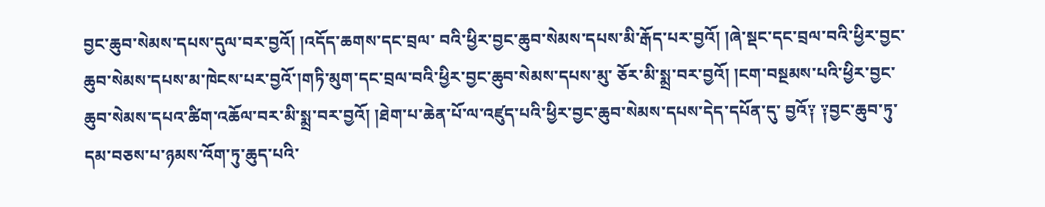བྱང་ཆུབ་སེམས་དཔས་དུལ་བར་བྱའོ། །འདོད་ཆགས་དང་བྲལ་ བའི་ཕྱིར་བྱང་ཆུབ་སེམས་དཔས་མི་རྒོད་པར་བྱའོ། །ཞེ་སྡང་དང་བྲལ་བའི་ཕྱིར་བྱང་ཆུབ་སེམས་དཔས་མ་ཁེངས་པར་བྱའོ་།གཏི་མུག་དང་བྲལ་བའི་ཕྱིར་བྱང་ཆུབ་སེམས་དཔས་མུ་ ཅོར་མི་སྨྲ་བར་བྱའོ། །ངག་བསྔམས་པའི་ཕྱིར་བྱང་ཆུབ་སེམས་དཔའ་ཚིག་འཆོལ་བར་མི་སྨྲ་བར་བྱའོ། །ཐེག་པ་ཆེན་པོ་ལ་འཛུད་པའི་ཕྱིར་བྱང་ཆུབ་སེམས་དཔས་དེད་དཔོན་དུ་ བྱའོ༑ ༑བྱང་ཆུབ་ཏུ་དམ་བཅས་པ་ཉམས་འོག་ཏུ་ཆུད་པའི་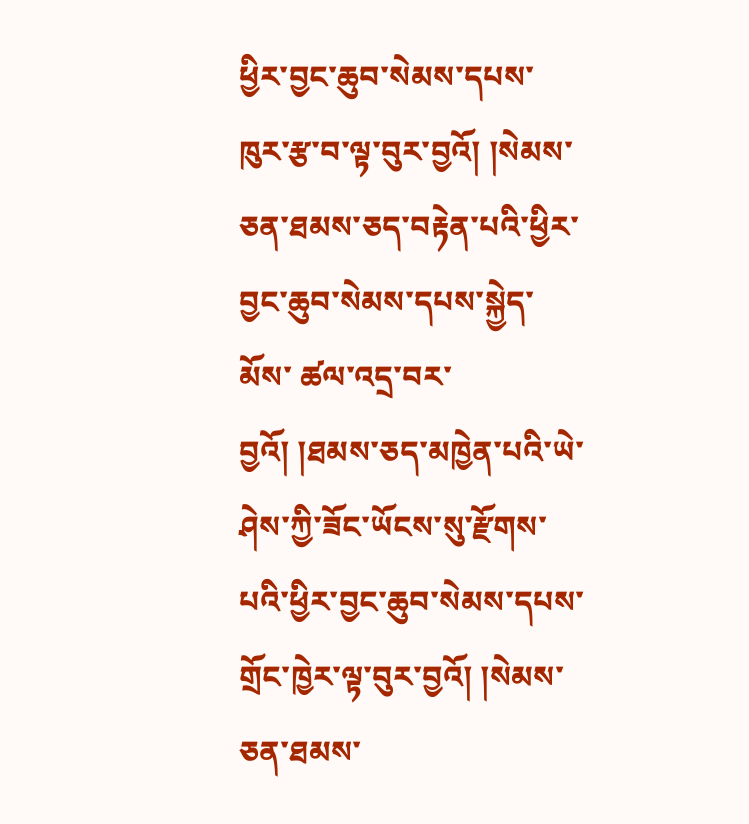ཕྱིར་བྱང་ཆུབ་སེམས་དཔས་ཁུར་རྩ་བ་ལྟ་བུར་བྱའོ། །སེམས་ཅན་ཐམས་ཅད་བརྟེན་པའི་ཕྱིར་བྱང་ཆུབ་སེམས་དཔས་སྐྱེད་མོས་ ཚལ་འདྲ་བར་བྱའོ། །ཐམས་ཅད་མཁྱེན་པའི་ཡེ་ཤེས་ཀྱི་ཟོང་ཡོངས་སུ་རྫོགས་པའི་ཕྱིར་བྱང་ཆུབ་སེམས་དཔས་གྲོང་ཁྱེར་ལྟ་བུར་བྱའོ། །སེམས་ཅན་ཐམས་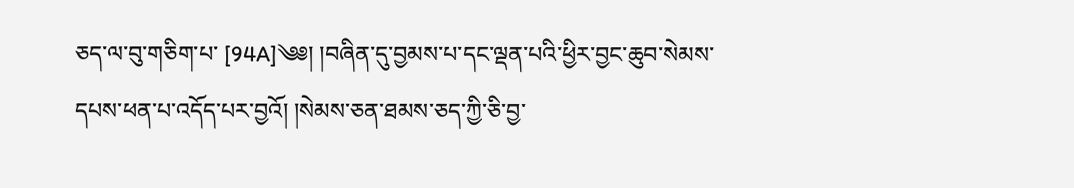ཅད་ལ་བུ་གཅིག་པ་ [94A]༄༅། །བཞིན་དུ་བྱམས་པ་དང་ལྡན་པའི་ཕྱིར་བྱང་ཆུབ་སེམས་དཔས་ཕན་པ་འདོད་པར་བྱའོ། །སེམས་ཅན་ཐམས་ཅད་ཀྱི་ཅི་བྱ་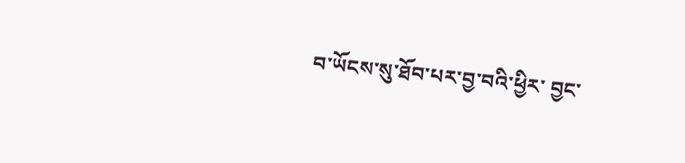བ་ཡོངས་སུ་ཐོབ་པར་བྱ་བའི་ཕྱིར་ བྱང་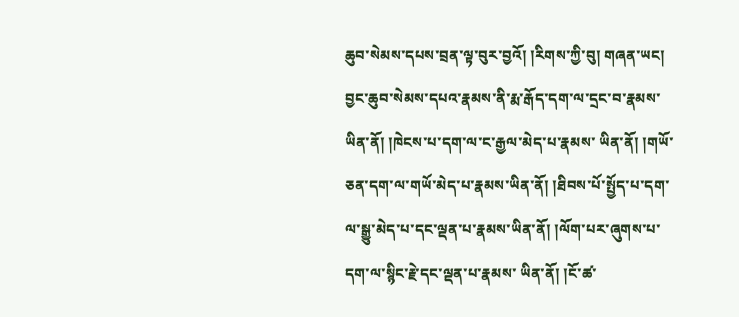ཆུབ་སེམས་དཔས་བྲན་ལྟ་བུར་བྱའོ། །རིགས་ཀྱི་བུ། གཞན་ཡང། བྱང་ཆུབ་སེམས་དཔའ་རྣམས་ནི་རྨ་རྒོད་དག་ལ་དྲང་བ་རྣམས་ཡིན་ནོ། །ཁེངས་པ་དག་ལ་ང་རྒྱལ་མེད་པ་རྣམས་ ཡིན་ནོ། །གཡོ་ཅན་དག་ལ་གཡོ་མེད་པ་རྣམས་ཡིན་ནོ། །ཐིབས་པོ་སྤྱོད་པ་དག་ལ་སྒྱུ་མེད་པ་དང་ལྡན་པ་རྣམས་ཡིན་ནོ། །ལོག་པར་ཞུགས་པ་དག་ལ་སྙིང་རྗེ་དང་ལྡན་པ་རྣམས་ ཡིན་ནོ། །ངོ་ཚ་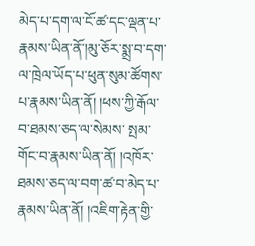མེད་པ་དག་ལ་ངོ་ཚ་དང་ལྡན་པ་རྣམས་ཡིན་ནོ་།མུ་ཅོར་སྨྲ་བ་དག་ལ་ཁྲེལ་ཡོད་པ་ཕུན་སུམ་ཚོགས་པ་རྣམས་ཡིན་ནོ། །ཕས་ཀྱི་རྒོལ་བ་ཐམས་ཅད་ལ་སེམས་ སྤམ་གོང་བ་རྣམས་ཡིན་ནོ། །འཁོར་ཐམས་ཅད་ལ་བག་ཚ་བ་མེད་པ་རྣམས་ཡིན་ནོ། །འཇིག་རྟེན་གྱི་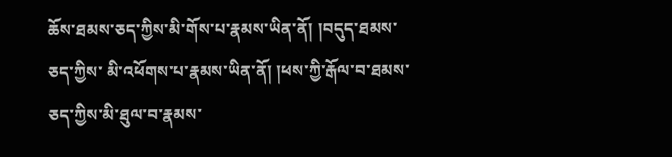ཆོས་ཐམས་ཅད་ཀྱིས་མི་གོས་པ་རྣམས་ཡིན་ནོ། །བདུད་ཐམས་ཅད་ཀྱིས་ མི་འཕོགས་པ་རྣམས་ཡིན་ནོ། །ཕས་ཀྱི་རྒོལ་བ་ཐམས་ཅད་ཀྱིས་མི་ཐུལ་བ་རྣམས་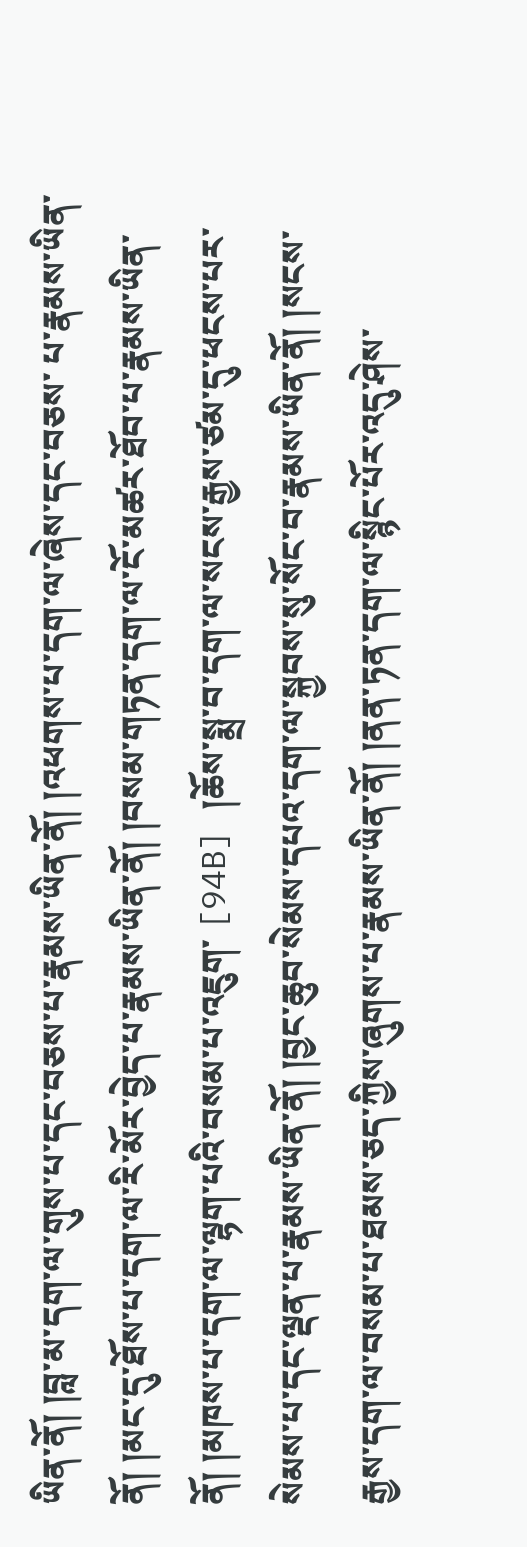ཡིན་ནོ། །བླ་མ་དག་ལ་གུས་པ་དང་བཅས་པ་རྣམས་ཡིན་ནོ། །འཕགས་པ་དག་ལ་ཞེས་དང་བཅས་ པ་རྣམས་ཡིན་ནོ། །མང་དུ་ཐོས་པ་དག་ལ་རི་མོར་བྱེད་པ་རྣམས་ཡིན་ནོ། །བསམ་གཏན་དག་ལ་ངོ་མཚར་ཐོབ་པ་རྣམས་ཡིན་ནོ། །མཁས་པ་དག་ལ་ལྷག་པའི་བསམ་པ་འཇུག་ [94B] །ཆོས་སྨྲ་བ་དག་ལ་སངས་རྒྱས་ཙམ་དུ་ཕངས་པར་སེམས་པ་དང་ལྡན་པ་རྣམས་ཡིན་ནོ། །བྱང་ཆུབ་སེམས་དཔའ་དག་ལ་སྐྱབས་སུ་སོང་བ་རྣམས་ཡིན་ནོ། །སངས་ རྒྱས་དག་ལ་བསམ་པ་ཐམས་ཅད་ཀྱིས་ཞུགས་པ་རྣམས་ཡིན་ནོ། །ནན་ཏན་དག་ལ་སྙིང་པོར་འདུ་ཤེས་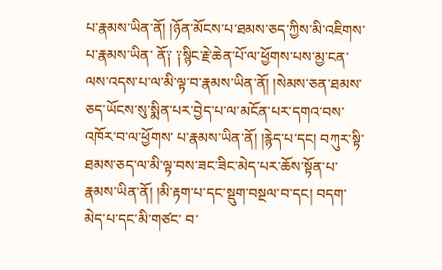པ་རྣམས་ཡིན་ནོ། །ཉོན་མོངས་པ་ཐམས་ཅད་ཀྱིས་མི་འཇིགས་པ་རྣམས་ཡིན་ ནོ༑ ༑སྙིང་རྗེ་ཆེན་པོ་ལ་ཕྱོགས་པས་མྱ་ངན་ལས་འདས་པ་ལ་མི་ལྟ་བ་རྣམས་ཡིན་ནོ། །སེམས་ཅན་ཐམས་ཅད་ཡོངས་སུ་སྨིན་པར་བྱེད་པ་ལ་མངོན་པར་དགའ་བས་འཁོར་བ་ལ་ཕྱོགས་ པ་རྣམས་ཡིན་ནོ། །རྙེད་པ་དང། བཀུར་སྟི་ཐམས་ཅད་ལ་མི་ལྟ་བས་ཟང་ཟིང་མེད་པར་ཆོས་སྟོན་པ་རྣམས་ཡིན་ནོ། །མི་རྟག་པ་དང་སྡུག་བསྔལ་བ་དང། བདག་མེད་པ་དང་མི་གཙང་ བ་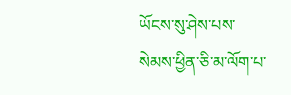ཡོངས་སུ་ཤེས་པས་སེམས་ཕྱིན་ཅི་མ་ལོག་པ་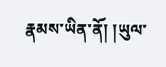རྣམས་ཡིན་ནོ། །ཡུལ་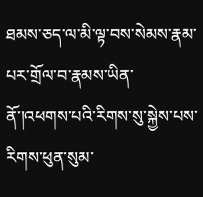ཐམས་ཅད་ལ་མི་ལྟ་བས་སེམས་རྣམ་པར་གྲོལ་བ་རྣམས་ཡིན་ནོ་།འཕགས་པའི་རིགས་སུ་སྐྱེས་པས་ རིགས་ཕུན་སུམ་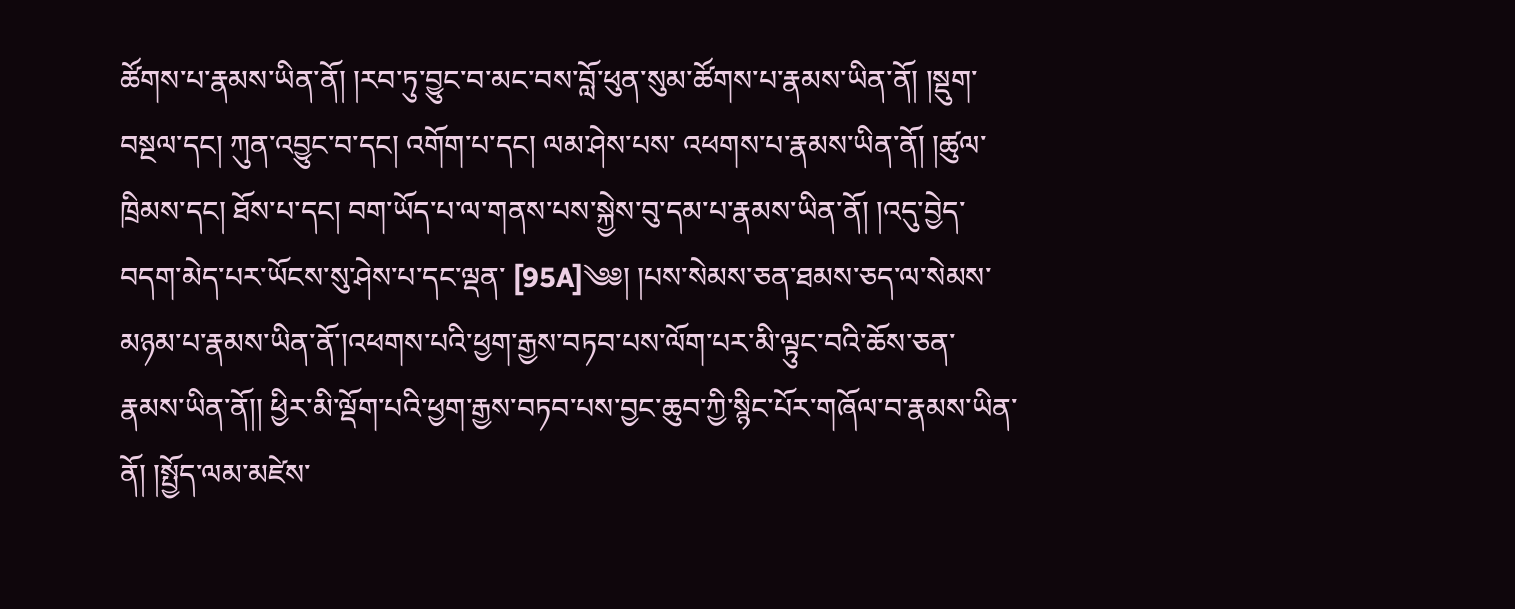ཚོགས་པ་རྣམས་ཡིན་ནོ། །རབ་ཏུ་བྱུང་བ་མང་བས་བློ་ཕུན་སུམ་ཚོགས་པ་རྣམས་ཡིན་ནོ། །སྡུག་བསྔལ་དང། ཀུན་འབྱུང་བ་དང། འགོག་པ་དང། ལམ་ཤེས་པས་ འཕགས་པ་རྣམས་ཡིན་ནོ། །ཚུལ་ཁྲིམས་དང། ཐོས་པ་དང། བག་ཡོད་པ་ལ་གནས་པས་སྐྱེས་བུ་དམ་པ་རྣམས་ཡིན་ནོ། །འདུ་བྱེད་བདག་མེད་པར་ཡོངས་སུ་ཤེས་པ་དང་ལྡན་ [95A]༄༅། །པས་སེམས་ཅན་ཐམས་ཅད་ལ་སེམས་མཉམ་པ་རྣམས་ཡིན་ནོ་།འཕགས་པའི་ཕྱག་རྒྱས་བཏབ་པས་ལོག་པར་མི་ལྟུང་བའི་ཆོས་ཅན་རྣམས་ཡིན་ནོ།། ཕྱིར་མི་ལྡོག་པའི་ཕྱག་རྒྱས་བཏབ་པས་བྱང་ཆུབ་ཀྱི་སྙིང་པོར་གཞོལ་བ་རྣམས་ཡིན་ནོ། །སྤྱོད་ལམ་མཛེས་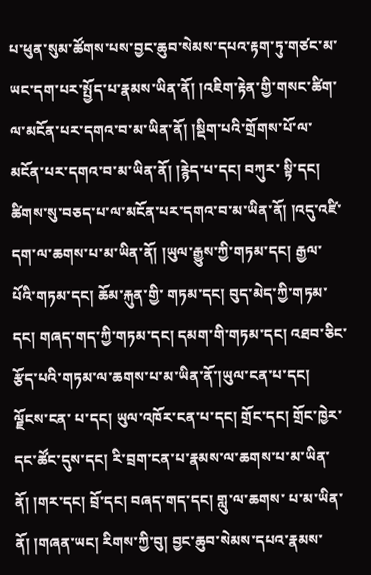པ་ཕུན་སུམ་ཚོགས་པས་བྱང་ཆུབ་སེམས་དཔའ་རྟག་ཏུ་གཙང་མ་ ཡང་དག་པར་སྤྱོད་པ་རྣམས་ཡིན་ནོ། །འཇིག་རྟེན་གྱི་གསང་ཚིག་ལ་མངོན་པར་དགའ་བ་མ་ཡིན་ནོ། །སྡིག་པའི་གྲོགས་པོ་ལ་མངོན་པར་དགའ་བ་མ་ཡིན་ནོ། །རྙེད་པ་དང། བཀུར་ སྟི་དང། ཚིགས་སུ་བཅད་པ་ལ་མངོན་པར་དགའ་བ་མ་ཡིན་ནོ། །འདུ་འཛི་དག་ལ་ཆགས་པ་མ་ཡིན་ནོ། །ཡུལ་རྒྱུས་ཀྱི་གཏམ་དང། རྒྱལ་པོའི་གཏམ་དང། ཆོམ་རྐུན་གྱི་ གཏམ་དང། བུད་མེད་ཀྱི་གཏམ་དང། གཞད་གད་ཀྱི་གཏམ་དང། དམག་གི་གཏམ་དང། འཐབ་ཅིང་རྩོད་པའི་གཏམ་ལ་ཆགས་པ་མ་ཡིན་ནོ་།ཡུལ་ངན་པ་དང། ལྗོངས་ངན་ པ་དང། ཡུལ་འཁོར་ངན་པ་དང། གྲོང་དང། གྲོང་ཁྱེར་དང་ཚོང་དུས་དང། རི་བྲག་ངན་པ་རྣམས་ལ་ཆགས་པ་མ་ཡིན་ནོ། །གར་དང། བྲོ་དང། བཞད་གད་དང། གླུ་ལ་ཆགས་ པ་མ་ཡིན་ནོ། །གཞན་ཡང། རིགས་ཀྱི་བུ། བྱང་ཆུབ་སེམས་དཔའ་རྣམས་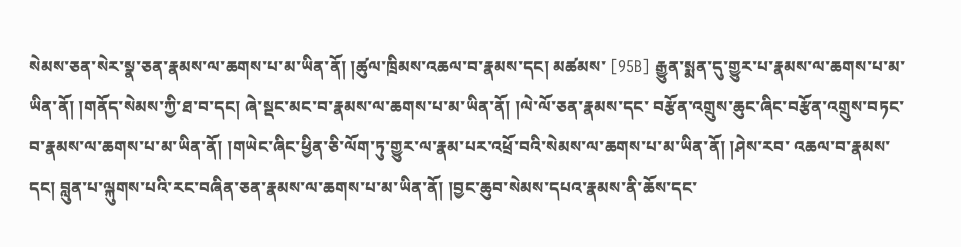སེམས་ཅན་སེར་སྣ་ཅན་རྣམས་ལ་ཆགས་པ་མ་ཡིན་ནོ། །ཚུལ་ཁྲིམས་འཆལ་བ་རྣམས་དང། མཚམས་ [95B] རྒྱུན་སྨན་དུ་གྱུར་པ་རྣམས་ལ་ཆགས་པ་མ་ཡིན་ནོ། །གནོད་སེམས་ཀྱི་ཐ་བ་དང། ཞེ་སྡང་མང་བ་རྣམས་ལ་ཆགས་པ་མ་ཡིན་ནོ། །ལེ་ལོ་ཅན་རྣམས་དང་ བརྩོན་འགྲུས་ཆུང་ཞིང་བརྩོན་འགྲུས་བཏང་བ་རྣམས་ལ་ཆགས་པ་མ་ཡིན་ནོ། །གཡེང་ཞིང་ཕྱིན་ཅི་ལོག་ཏུ་གྱུར་ལ་རྣམ་པར་འཕྲོ་བའི་སེམས་ལ་ཆགས་པ་མ་ཡིན་ནོ། །ཤེས་རབ་ འཆལ་བ་རྣམས་དང། བླུན་པ་ལྐུགས་པའི་རང་བཞིན་ཅན་རྣམས་ལ་ཆགས་པ་མ་ཡིན་ནོ། །བྱང་ཆུབ་སེམས་དཔའ་རྣམས་ནི་ཆོས་དང་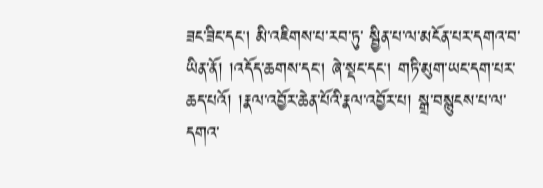ཟང་ཟིང་དང། མི་འཇིགས་པ་རབ་ཏུ་ སྦྱིན་པ་ལ་མངོན་པར་དགའ་བ་ཡིན་ནོ། །འདོད་ཆགས་དང། ཞེ་སྡང་དང། གཏི་མུག་ཡང་དག་པར་ཆད་པའོ། །རྣལ་འབྱོར་ཆེན་པོའི་རྣལ་འབྱོར་པ། སྒྲ་བསྙུངས་པ་ལ་དགའ་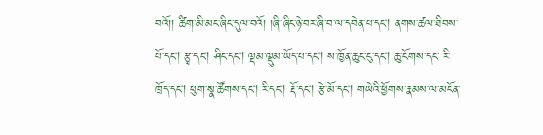བའོ།། ཚིག་མི་མང་ཞིང་དུལ་བའོ། །ཞི་ཞིང་ཉེ་བར་ཞི་བ་ལ་དབེན་པ་དང། ནགས་ཚལ་ཐིབས་པོ་དང། རྩྭ་དང། ཤིང་དང། ལྡམ་ལྡུམ་ཡོད་པ་དང། ས་ཁྱོན་ཆུང་ངུ་དང། ཆུ་ངོགས་དང་ རི་ཁྲོད་དང། ཕུག་སྣ་ཚོགས་དང། རི་དང། རྡོ་དང། རྩེ་མོ་དང། གཡེའི་ཕྱོགས་རྣམས་ལ་མངོན་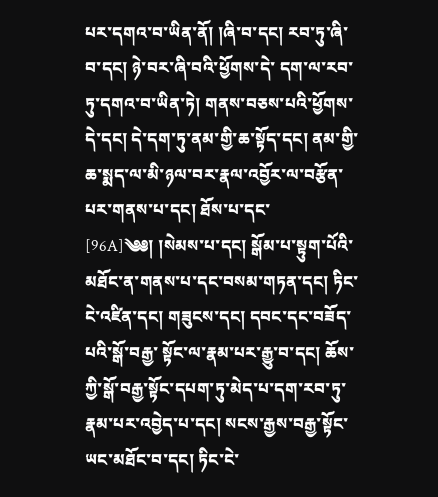པར་དགའ་བ་ཡིན་ནོ། །ཞི་བ་དང། རབ་ཏུ་ཞི་བ་དང། ཉེ་བར་ཞི་བའི་ཕྱོགས་དེ་ དག་ལ་རབ་ཏུ་དགའ་བ་ཡིན་ཏེ། གནས་བཅས་པའི་ཕྱོགས་དེ་དང། དེ་དག་ཏུ་ནམ་གྱི་ཆ་སྟོད་དང། ནམ་གྱི་ཆ་སྨད་ལ་མི་ཉལ་བར་རྣལ་འབྱོར་ལ་བརྩོན་པར་གནས་པ་དང། ཐོས་པ་དང་ [96A]༄༅། །སེམས་པ་དང། སྒོམ་པ་སྟུག་པོའི་མཐོང་ན་གནས་པ་དང་བསམ་གཏན་དང། ཏིང་ངེ་འཛིན་དང། གཟུངས་དང། དབང་དང་བཟོད་པའི་སྒོ་བརྒྱ་ སྟོང་ལ་རྣམ་པར་རྒྱུ་བ་དང། ཆོས་ཀྱི་སྒོ་བརྒྱ་སྟོང་དཔག་ཏུ་མེད་པ་དག་རབ་ཏུ་རྣམ་པར་འབྱེད་པ་དང། སངས་རྒྱས་བརྒྱ་སྟོང་ཡང་མཐོང་བ་དང། ཏིང་ངེ་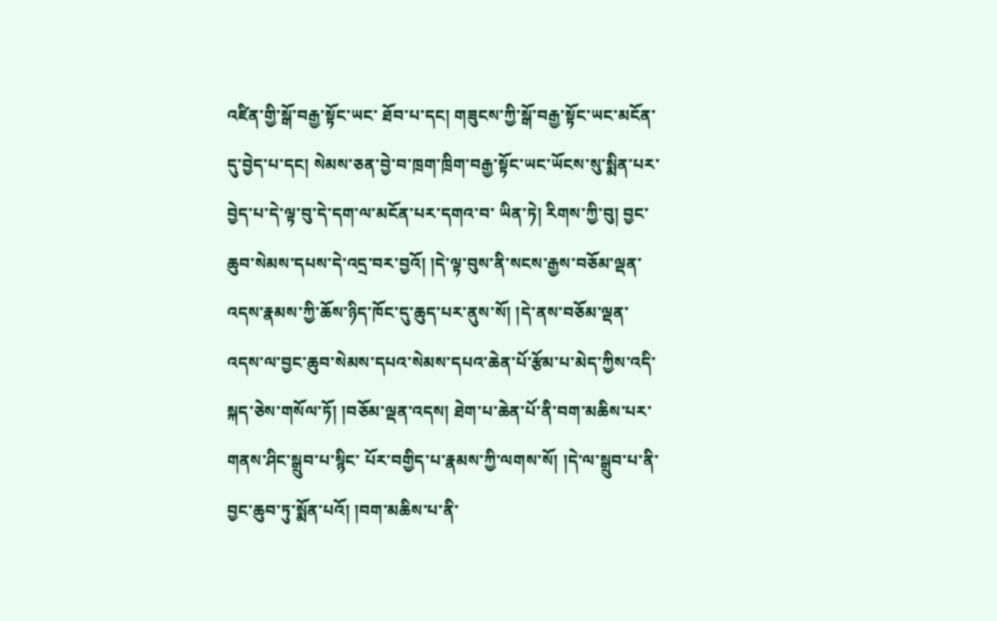འཛིན་གྱི་སྒོ་བརྒྱ་སྟོང་ཡང་ ཐོབ་པ་དང། གཟུངས་ཀྱི་སྒོ་བརྒྱ་སྟོང་ཡང་མངོན་དུ་བྱེད་པ་དང། སེམས་ཅན་བྱེ་བ་ཁྲག་ཁྲིག་བརྒྱ་སྟོང་ཡང་ཡོངས་སུ་སྨིན་པར་བྱེད་པ་དེ་ལྟ་བུ་དེ་དག་ལ་མངོན་པར་དགའ་བ་ ཡིན་ཏེ། རིགས་ཀྱི་བུ། བྱང་ཆུབ་སེམས་དཔས་དེ་འདྲ་བར་བྱའོ། །དེ་ལྟ་བུས་ནི་སངས་རྒྱས་བཅོམ་ལྡན་འདས་རྣམས་ཀྱི་ཆོས་ཉིད་ཁོང་དུ་ཆུད་པར་ནུས་སོ། །དེ་ནས་བཅོམ་ལྡན་ འདས་ལ་བྱང་ཆུབ་སེམས་དཔའ་སེམས་དཔའ་ཆེན་པོ་རྩོམ་པ་མེད་ཀྱིས་འདི་སྐད་ཅེས་གསོལ་ཏོ། །བཅོམ་ལྡན་འདས། ཐེག་པ་ཆེན་པོ་ནི་བག་མཆིས་པར་གནས་ཤིང་སྒྲུབ་པ་སྙིང་ པོར་བགྱིད་པ་རྣམས་ཀྱི་ལགས་སོ། །དེ་ལ་སྒྲུབ་པ་ནི་བྱང་ཆུབ་ཏུ་སྨོན་པའོ། །བག་མཆིས་པ་ནི་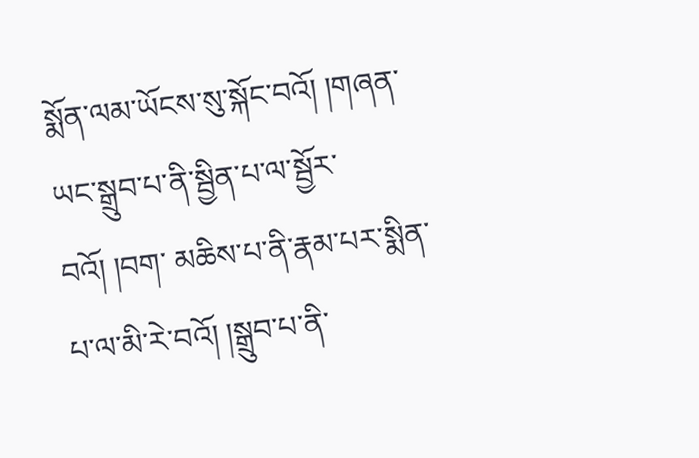སྨོན་ལམ་ཡོངས་སུ་སྐོང་བའོ། །གཞན་ཡང་སྒྲུབ་པ་ནི་སྦྱིན་པ་ལ་སྦྱོར་བའོ། །བག་ མཆིས་པ་ནི་རྣམ་པར་སྨིན་པ་ལ་མི་རེ་བའོ། །སྒྲུབ་པ་ནི་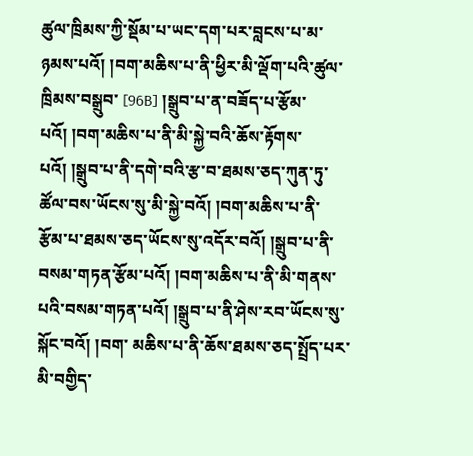ཚུལ་ཁྲིམས་ཀྱི་སྡོམ་པ་ཡང་དག་པར་བླངས་པ་མ་ཉམས་པའོ། །བག་མཆིས་པ་ནི་ཕྱིར་མི་ལྡོག་པའི་ཚུལ་ཁྲིམས་བསྒྲུབ་ [96B] །སྒྲུབ་པ་ན་བཟོད་པ་རྩོམ་པའོ། །བག་མཆིས་པ་ནི་མི་སྐྱེ་བའི་ཆོས་རྟོགས་པའོ། །སྒྲུབ་པ་ནི་དགེ་བའི་རྩ་བ་ཐམས་ཅད་ཀུན་ཏུ་ཚོལ་བས་ཡོངས་སུ་མི་སྐྱེ་བའོ། །བག་མཆིས་པ་ནི་ རྩོམ་པ་ཐམས་ཅད་ཡོངས་སུ་འདོར་བའོ། །སྒྲུབ་པ་ནི་བསམ་གཏན་རྩོམ་པའོ། །བག་མཆིས་པ་ནི་མི་གནས་པའི་བསམ་གཏན་པའོ། །སྒྲུབ་པ་ནི་ཤེས་རབ་ཡོངས་སུ་སྐོང་བའོ། །བག་ མཆིས་པ་ནི་ཆོས་ཐམས་ཅད་སྤྲོད་པར་མི་བགྱིད་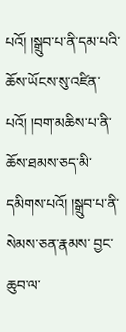པའོ། །སྒྲུབ་པ་ནི་དམ་པའི་ཆོས་ཡོངས་སུ་འཛིན་པའོ། །བག་མཆིས་པ་ནི་ཆོས་ཐམས་ཅད་མི་དམིགས་པའོ། །སྒྲུབ་པ་ནི་སེམས་ཅན་རྣམས་ བྱང་ཆུབ་ལ་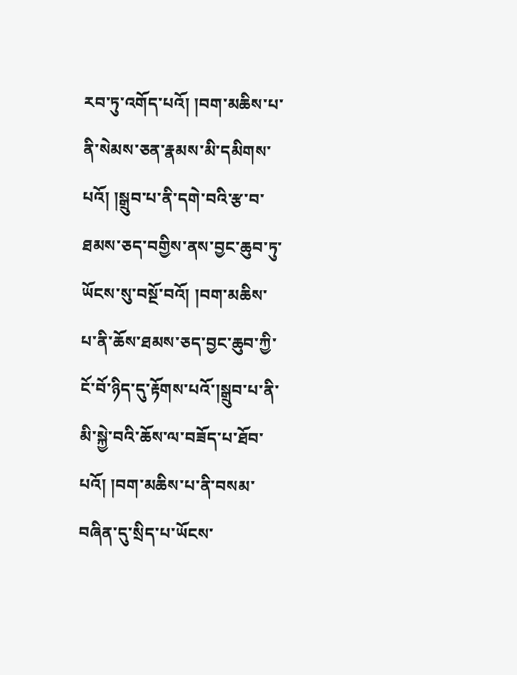རབ་ཏུ་འགོད་པའོ། །བག་མཆིས་པ་ནི་སེམས་ཅན་རྣམས་མི་དམིགས་པའོ། །སྒྲུབ་པ་ནི་དགེ་བའི་རྩ་བ་ཐམས་ཅད་བགྱིས་ནས་བྱང་ཆུབ་ཏུ་ཡོངས་སུ་བསྔོ་བའོ། །བག་མཆིས་ པ་ནི་ཆོས་ཐམས་ཅད་བྱང་ཆུབ་ཀྱི་ངོ་བོ་ཉིད་དུ་རྟོགས་པའོ་།སྒྲུབ་པ་ནི་མི་སྐྱེ་བའི་ཆོས་ལ་བཟོད་པ་ཐོབ་པའོ། །བག་མཆིས་པ་ནི་བསམ་བཞིན་དུ་སྲིད་པ་ཡོངས་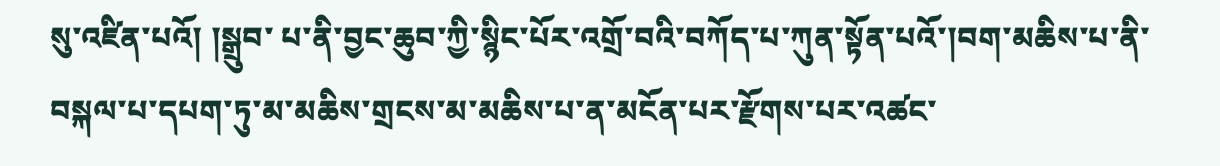སུ་འཛིན་པའོ། །སྒྲུབ་ པ་ནི་བྱང་ཆུབ་ཀྱི་སྙིང་པོར་འགྲོ་བའི་བཀོད་པ་ཀུན་སྟོན་པའོ་།བག་མཆིས་པ་ནི་བསྐལ་པ་དཔག་ཏུ་མ་མཆིས་གྲངས་མ་མཆིས་པ་ན་མངོན་པར་རྫོགས་པར་འཚང་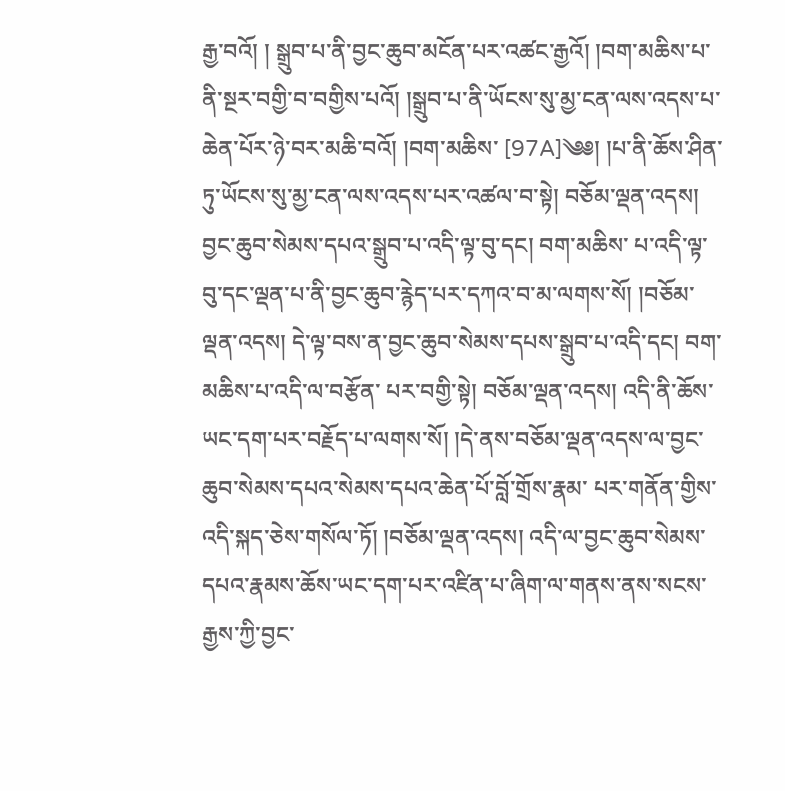རྒྱ་བའོ། ། སྒྲུབ་པ་ནི་བྱང་ཆུབ་མངོན་པར་འཚང་རྒྱའོ། །བག་མཆིས་པ་ནི་སྔར་བགྱི་བ་བགྱིས་པའོ། །སྒྲུབ་པ་ནི་ཡོངས་སུ་མྱ་ངན་ལས་འདས་པ་ཆེན་པོར་ཉེ་བར་མཆི་བའོ། །བག་མཆིས་ [97A]༄༅། །པ་ནི་ཆོས་ཤིན་ཏུ་ཡོངས་སུ་མྱ་ངན་ལས་འདས་པར་འཚལ་བ་སྟེ། བཅོམ་ལྡན་འདས། བྱང་ཆུབ་སེམས་དཔའ་སྒྲུབ་པ་འདི་ལྟ་བུ་དང། བག་མཆིས་ པ་འདི་ལྟ་བུ་དང་ལྡན་པ་ནི་བྱང་ཆུབ་རྙེད་པར་དཀའ་བ་མ་ལགས་སོ། །བཅོམ་ལྡན་འདས། དེ་ལྟ་བས་ན་བྱང་ཆུབ་སེམས་དཔས་སྒྲུབ་པ་འདི་དང། བག་མཆིས་པ་འདི་ལ་བརྩོན་ པར་བགྱི་སྟེ། བཅོམ་ལྡན་འདས། འདི་ནི་ཆོས་ཡང་དག་པར་བརྗོད་པ་ལགས་སོ། །དེ་ནས་བཅོམ་ལྡན་འདས་ལ་བྱང་ཆུབ་སེམས་དཔའ་སེམས་དཔའ་ཆེན་པོ་བློ་གྲོས་རྣམ་ པར་གནོན་གྱིས་འདི་སྐད་ཅེས་གསོལ་ཏོ། །བཅོམ་ལྡན་འདས། འདི་ལ་བྱང་ཆུབ་སེམས་དཔའ་རྣམས་ཆོས་ཡང་དག་པར་འཛིན་པ་ཞིག་ལ་གནས་ནས་སངས་རྒྱས་ཀྱི་བྱང་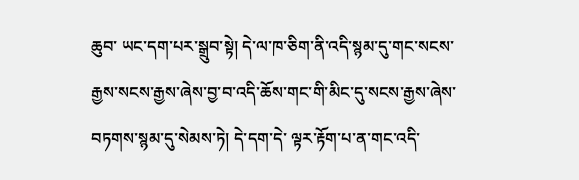ཆུབ་ ཡང་དག་པར་སྒྲུབ་སྟེ། དེ་ལ་ཁ་ཅིག་ནི་འདི་སྙམ་དུ་གང་སངས་རྒྱས་སངས་རྒྱས་ཞེས་བྱ་བ་འདི་ཆོས་གང་གི་མིང་དུ་སངས་རྒྱས་ཞེས་བཏགས་སྙམ་དུ་སེམས་ཏེ། དེ་དག་དེ་ ལྟར་རྟོག་པ་ན་གང་འདི་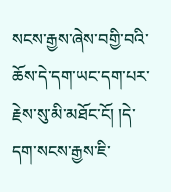སངས་རྒྱས་ཞེས་བགྱི་བའི་ཆོས་དེ་དག་ཡང་དག་པར་རྗེས་སུ་མི་མཐོང་ངོ། །དེ་དག་སངས་རྒྱས་ཇི་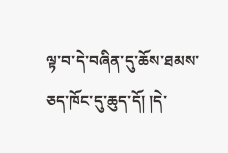ལྟ་བ་དེ་བཞིན་དུ་ཆོས་ཐམས་ཅད་ཁོང་དུ་ཆུད་དོ། །དེ་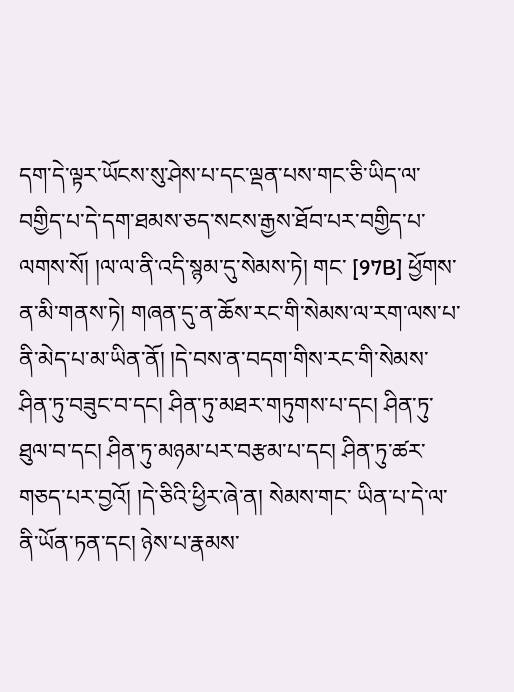དག་དེ་ལྟར་ཡོངས་སུ་ཤེས་པ་དང་ལྡན་པས་གང་ཅི་ཡིད་ལ་བགྱིད་པ་དེ་དག་ཐམས་ཅད་སངས་རྒྱས་ཐོབ་པར་བགྱིད་པ་ལགས་སོ། །ལ་ལ་ནི་འདི་སྙམ་དུ་སེམས་ཏེ། གང་ [97B] ཕྱོགས་ན་མི་གནས་ཏེ། གཞན་དུ་ན་ཆོས་རང་གི་སེམས་ལ་རག་ལས་པ་ནི་མེད་པ་མ་ཡིན་ནོ། །དེ་བས་ན་བདག་གིས་རང་གི་སེམས་ ཤིན་ཏུ་བཟུང་བ་དང། ཤིན་ཏུ་མཐར་གཏུགས་པ་དང། ཤིན་ཏུ་ཐུལ་བ་དང། ཤིན་ཏུ་མཉམ་པར་བརྩམ་པ་དང། ཤིན་ཏུ་ཚར་གཅད་པར་བྱའོ། །དེ་ཅིའི་ཕྱིར་ཞེ་ན། སེམས་གང་ ཡིན་པ་དེ་ལ་ནི་ཡོན་ཏན་དང། ཉེས་པ་རྣམས་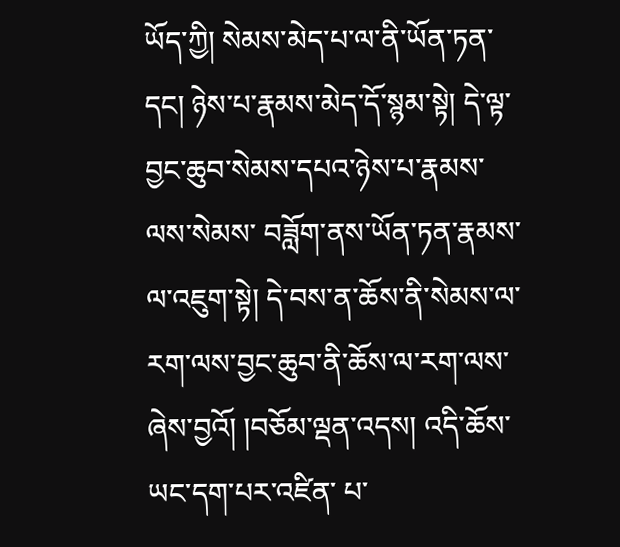ཡོད་ཀྱི། སེམས་མེད་པ་ལ་ནི་ཡོན་ཏན་དང། ཉེས་པ་རྣམས་མེད་དོ་སྙམ་སྟེ། དེ་ལྟ་བྱང་ཆུབ་སེམས་དཔའ་ཉེས་པ་རྣམས་ལས་སེམས་ བཟློག་ནས་ཡོན་ཏན་རྣམས་ལ་འཇུག་སྟེ། དེ་བས་ན་ཆོས་ནི་སེམས་ལ་རག་ལས་བྱང་ཆུབ་ནི་ཆོས་ལ་རག་ལས་ཞེས་བྱའོ། །བཅོམ་ལྡན་འདས། འདི་ཆོས་ཡང་དག་པར་འཛིན་ པ་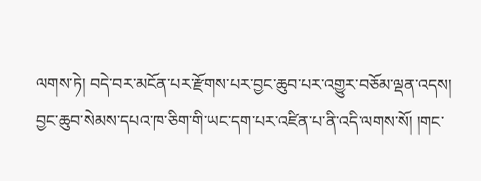ལགས་ཏེ། བདེ་བར་མངོན་པར་རྫོགས་པར་བྱང་ཆུབ་པར་འགྱུར་བཅོམ་ལྡན་འདས། བྱང་ཆུབ་སེམས་དཔའ་ཁ་ཅིག་གི་ཡང་དག་པར་འཛིན་པ་ནི་འདི་ལགས་སོ། །གང་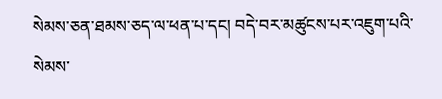སེམས་ཅན་ཐམས་ཅད་ལ་ཕན་པ་དང། བདེ་བར་མཚུངས་པར་འཇུག་པའི་སེམས་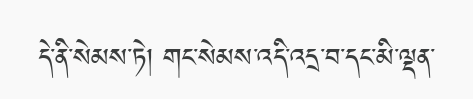དེ་ནི་སེམས་ཏེ། གང་སེམས་འདི་འདྲ་བ་དང་མི་ལྡན་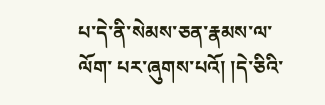པ་དེ་ནི་སེམས་ཅན་རྣམས་ལ་ལོག་ པར་ཞུགས་པའོ། །དེ་ཅིའི་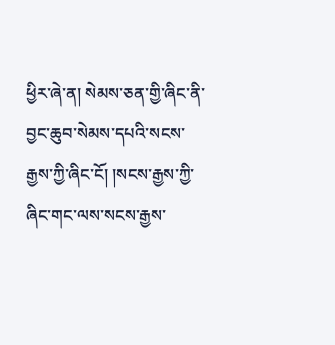ཕྱིར་ཞེ་ན། སེམས་ཅན་གྱི་ཞིང་ནི་བྱང་ཆུབ་སེམས་དཔའི་སངས་རྒྱས་ཀྱི་ཞིང་ངོ། །སངས་རྒྱས་ཀྱི་ཞིང་གང་ལས་སངས་རྒྱས་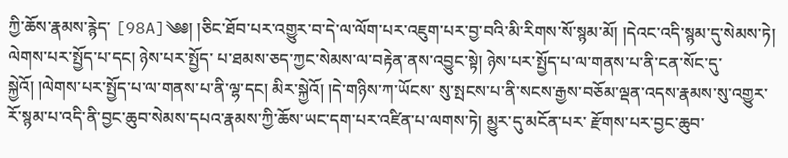ཀྱི་ཆོས་རྣམས་རྙེད་ [98A]༄༅། །ཅིང་ཐོབ་པར་འགྱུར་བ་དེ་ལ་ལོག་པར་འཇུག་པར་བྱ་བའི་མི་རིགས་སོ་སྙམ་མོ། །དེའང་འདི་སྙམ་དུ་སེམས་ཏེ། ལེགས་པར་སྤྱོད་པ་དང། ཉེས་པར་སྤྱོད་ པ་ཐམས་ཅད་ཀྱང་སེམས་ལ་བརྟེན་ནས་འབྱུང་སྟེ། ཉེས་པར་སྤྱོད་པ་ལ་གནས་པ་ནི་ངན་སོང་དུ་སྐྱེའོ། །ལེགས་པར་སྤྱོད་པ་ལ་གནས་པ་ནི་ལྷ་དང། མིར་སྐྱེའོ། །དེ་གཉིས་ཀ་ཡོངས་ སུ་སྤངས་པ་ནི་སངས་རྒྱས་བཅོམ་ལྡན་འདས་རྣམས་སུ་འགྱུར་རོ་སྙམ་པ་འདི་ནི་བྱང་ཆུབ་སེམས་དཔའ་རྣམས་ཀྱི་ཆོས་ཡང་དག་པར་འཛིན་པ་ལགས་ཏེ། མྱུར་དུ་མངོན་པར་ རྫོགས་པར་བྱང་ཆུབ་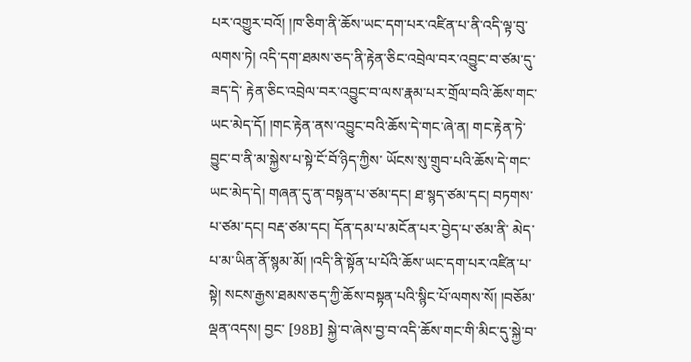པར་འགྱུར་བའོ། །ཁ་ཅིག་ནི་ཆོས་ཡང་དག་པར་འཛིན་པ་ནི་འདི་ལྟ་བུ་ལགས་ཏེ། འདི་དག་ཐམས་ཅད་ནི་རྟེན་ཅིང་འབྲེལ་བར་འབྱུང་བ་ཙམ་དུ་ཟད་དེ་ རྟེན་ཅིང་འབྲེལ་བར་འབྱུང་བ་ལས་རྣམ་པར་གྲོལ་བའི་ཆོས་གང་ཡང་མེད་དོ། །གང་རྟེན་ནས་འབྱུང་བའི་ཆོས་དེ་གང་ཞེ་ན། གང་རྟེན་ཏེ་བྱུང་བ་ནི་མ་སྐྱེས་པ་སྟེ་ངོ་བོ་ཉིད་ཀྱིས་ ཡོངས་སུ་གྲུབ་པའི་ཆོས་དེ་གང་ཡང་མེད་དེ། གཞན་དུ་ན་བསྟན་པ་ཙམ་དང། ཐ་སྙད་ཙམ་དང། བཏགས་པ་ཙམ་དང། བརྡ་ཙམ་དང། དོན་དམ་པ་མངོན་པར་བྱེད་པ་ཙམ་ནི་ མེད་པ་མ་ཡིན་ནོ་སྙམ་མོ། །འདི་ནི་སྟོན་པ་པོའི་ཆོས་ཡང་དག་པར་འཛིན་པ་སྟེ། སངས་རྒྱས་ཐམས་ཅད་ཀྱི་ཆོས་བསྟན་པའི་སྙིང་པོ་ལགས་སོ། །བཅོམ་ལྡན་འདས། བྱང་ [98B] སྐྱེ་བ་ཞེས་བྱ་བ་འདི་ཆོས་གང་གི་མིང་དུ་སྐྱེ་བ་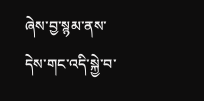ཞེས་བྱ་སྙམ་ནས་དེས་གང་འདི་སྐྱེ་བ་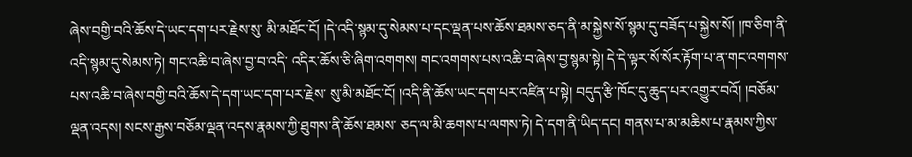ཞེས་བགྱི་བའི་ཆོས་དེ་ཡང་དག་པར་རྗེས་སུ་ མི་མཐོང་ངོ། །དེ་འདི་སྙམ་དུ་སེམས་པ་དང་ལྡན་པས་ཆོས་ཐམས་ཅད་ནི་མ་སྐྱེས་སོ་སྙམ་དུ་བཟོད་པ་སྐྱེས་སོ། །ཁ་ཅིག་ནི་འདི་སྙམ་དུ་སེམས་ཏེ། གང་འཆི་བ་ཞེས་བྱ་བ་འདི་ འདིར་ཆོས་ཅི་ཞིག་འགགས། གང་འགགས་པས་འཆི་བ་ཞེས་བྱ་སྙམ་སྟེ། དེ་དེ་ལྟར་སོ་སོར་རྟོག་པ་ན་གང་འགགས་པས་འཆི་བ་ཞེས་བགྱི་བའི་ཆོས་དེ་དག་ཡང་དག་པར་རྗེས་ སུ་མི་མཐོང་ངོ། །འདི་ནི་ཆོས་ཡང་དག་པར་འཛིན་པ་སྟེ། བདུད་རྩི་ཁོང་དུ་ཆུད་པར་འགྱུར་བའོ། །བཅོམ་ལྡན་འདས། སངས་རྒྱས་བཅོམ་ལྡན་འདས་རྣམས་ཀྱི་ཐུགས་ནི་ཆོས་ཐམས་ ཅད་ལ་མི་ཆགས་པ་ལགས་ཏེ། དེ་དག་ནི་ཡིད་དང། གནས་པ་མ་མཆིས་པ་རྣམས་ཀྱིས་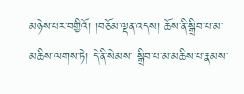མཉེས་པར་བགྱིའོ། །བཅོམ་ལྡན་འདས། ཆོས་ནི་སྒྲིབ་པ་མ་མཆིས་ལགས་ཏེ། དེ་ནི་སེམས་ སྒྲིབ་པ་མ་མཆིས་པ་རྣམས་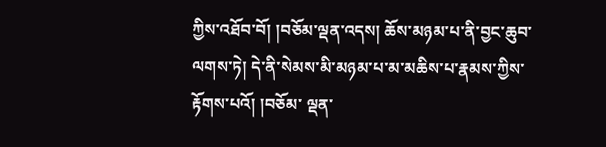ཀྱིས་འཐོབ་བོ། །བཅོམ་ལྡན་འདས། ཆོས་མཉམ་པ་ནི་བྱང་ཆུབ་ལགས་ཏེ། དེ་ནི་སེམས་མི་མཉམ་པ་མ་མཆིས་པ་རྣམས་ཀྱིས་རྟོགས་པའོ། །བཅོམ་ ལྡན་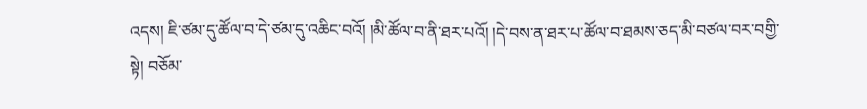འདས། ཇི་ཙམ་དུ་ཚོལ་བ་དེ་ཙམ་དུ་འཆིང་བའོ། །མི་ཚོལ་བ་ནི་ཐར་པའོ། །དེ་བས་ན་ཐར་པ་ཚོལ་བ་ཐམས་ཅད་མི་བཙལ་བར་བགྱི་སྟེ། བཅོམ་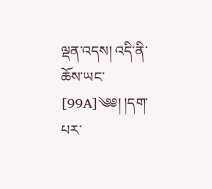ལྡན་འདས། འདི་ནི་ཆོས་ཡང་ [99A]༄༅། །དག་པར་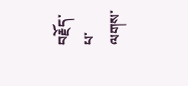བརྗོད་པ་ལགས་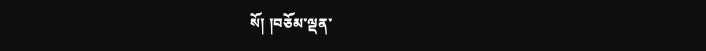སོ། །བཅོམ་ལྡན་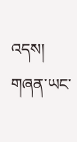འདས། གཞན་ཡང་